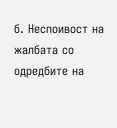б. Неспоивост на жалбата со одредбите на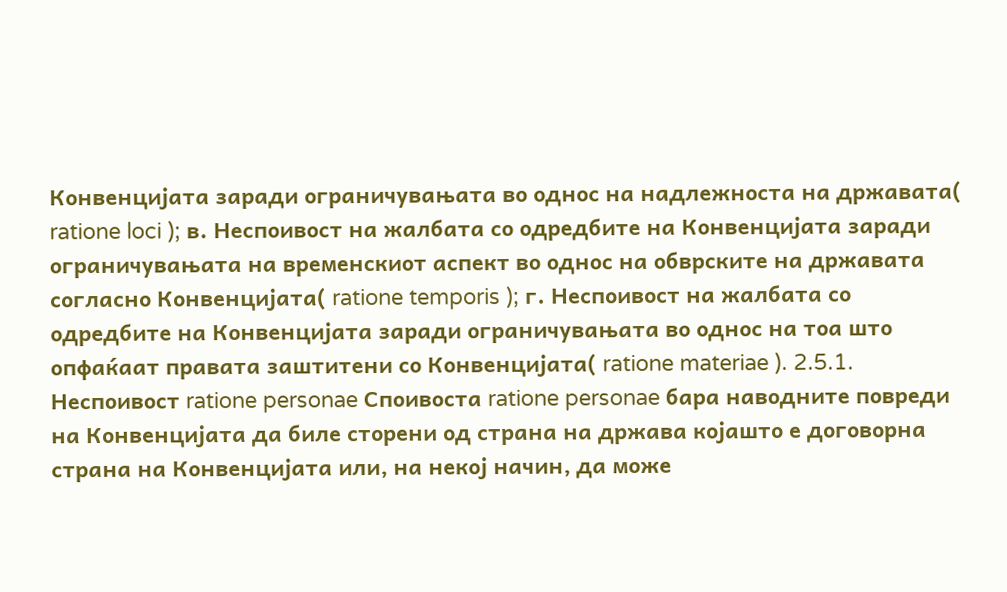Конвенцијата заради ограничувањата во однос на надлежноста на државата( ratione loci ); в. Неспоивост на жалбата со одредбите на Конвенцијата заради ограничувањата на временскиот аспект во однос на обврските на државата согласно Конвенцијата( ratione temporis ); г. Неспоивост на жалбата со одредбите на Конвенцијата заради ограничувањата во однос на тоа што опфаќаат правата заштитени со Конвенцијата( ratione materiae ). 2.5.1. Неспоивост ratione personae Споивоста ratione personae бара наводните повреди на Конвенцијата да биле сторени од страна на држава којашто е договорна страна на Конвенцијата или, на некој начин, да може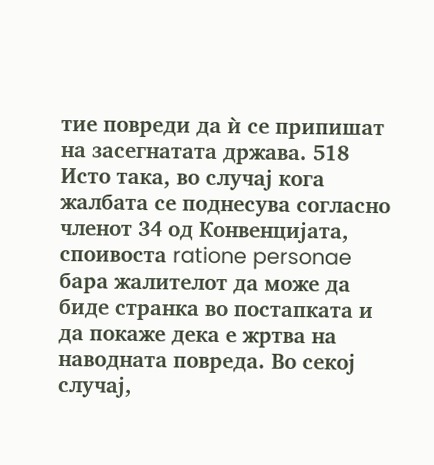тие повреди да ѝ се припишат на засегнатата држава. 518 Исто така, во случај кога жалбата се поднесува согласно членот 34 од Конвенцијата, споивоста ratione personae бара жалителот да може да биде странка во постапката и да покаже дека е жртва на наводната повреда. Во секој случај,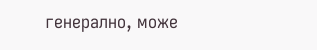генерално, може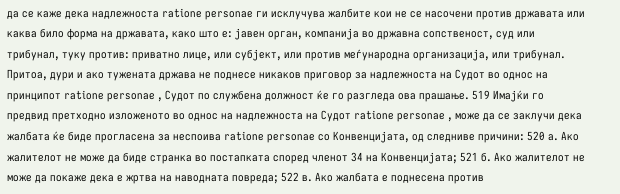да се каже дека надлежноста ratione personae ги исклучува жалбите кои не се насочени против државата или каква било форма на државата, како што е: јавен орган, компанија во државна сопственост, суд или трибунал, туку против: приватно лице, или субјект, или против меѓународна организација, или трибунал. Притоа, дури и ако тужената држава не поднесе никаков приговор за надлежноста на Судот во однос на принципот ratione personae , Судот по службена должност ќе го разгледа ова прашање. 519 Имајќи го предвид претходно изложеното во однос на надлежноста на Судот ratione personae , може да се заклучи дека жалбата ќе биде прогласена за неспоива ratione personae со Конвенцијата, од следниве причини: 520 a. Ако жалителот не може да биде странка во постапката според членот 34 на Конвенцијата; 521 б. Ако жалителот не може да покаже дека е жртва на наводната повреда; 522 в. Ако жалбата е поднесена против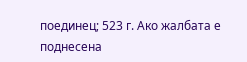поединец; 523 г. Ако жалбата е поднесена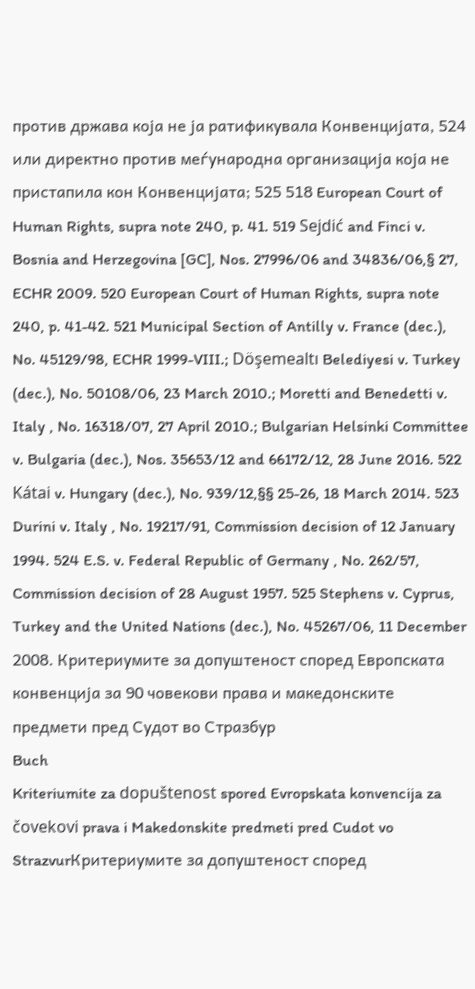против држава која не ја ратификувала Конвенцијата, 524 или директно против меѓународна организација која не пристапила кон Конвенцијата; 525 518 European Court of Human Rights, supra note 240, p. 41. 519 Sejdić and Finci v. Bosnia and Herzegovina [GC], Nos. 27996/06 and 34836/06,§ 27, ECHR 2009. 520 European Court of Human Rights, supra note 240, p. 41-42. 521 Municipal Section of Antilly v. France (dec.), No. 45129/98, ECHR 1999-VIII.; Döşemealtı Belediyesi v. Turkey (dec.), No. 50108/06, 23 March 2010.; Moretti and Benedetti v. Italy , No. 16318/07, 27 April 2010.; Bulgarian Helsinki Committee v. Bulgaria (dec.), Nos. 35653/12 and 66172/12, 28 June 2016. 522 Kátai v. Hungary (dec.), No. 939/12,§§ 25-26, 18 March 2014. 523 Durini v. Italy , No. 19217/91, Commission decision of 12 January 1994. 524 E.S. v. Federal Republic of Germany , No. 262/57, Commission decision of 28 August 1957. 525 Stephens v. Cyprus, Turkey and the United Nations (dec.), No. 45267/06, 11 December 2008. Критериумите за допуштеност според Европската конвенција за 90 човекови права и македонските предмети пред Судот во Стразбур
Buch
Kriteriumite za dopuštenost spored Evropskata konvencija za čovekovi prava i Makedonskite predmeti pred Cudot vo StrazvurКритериумите за допуштеност според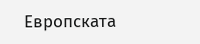Европската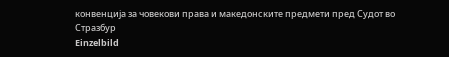конвенција за човекови права и македонските предмети пред Судот во Стразбур
Einzelbild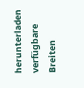herunterladen
verfügbare Breiten